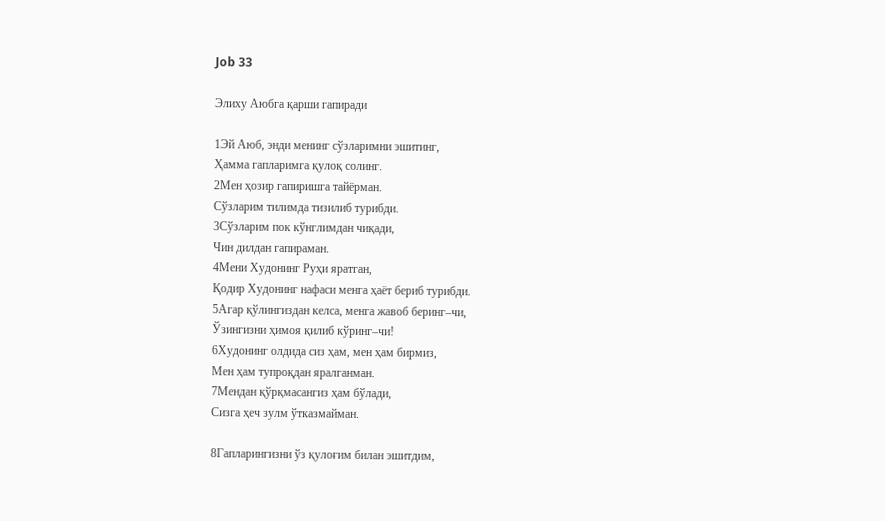Job 33

Элиху Аюбга қарши гапиради

1Эй Аюб, энди менинг сўзларимни эшитинг,
Ҳамма гапларимга қулоқ солинг.
2Мен ҳозир гапиришга тайёрман.
Сўзларим тилимда тизилиб турибди.
3Сўзларим пок кўнглимдан чиқади,
Чин дилдан гапираман.
4Мени Худонинг Руҳи яратган,
Қодир Худонинг нафаси менга ҳаёт бериб турибди.
5Агар қўлингиздан келса, менга жавоб беринг–чи,
Ўзингизни ҳимоя қилиб кўринг–чи!
6Худонинг олдида сиз ҳам, мен ҳам бирмиз,
Мен ҳам тупроқдан яралганман.
7Мендан қўрқмасангиз ҳам бўлади,
Сизга ҳеч зулм ўтказмайман.

8Гапларингизни ўз қулоғим билан эшитдим,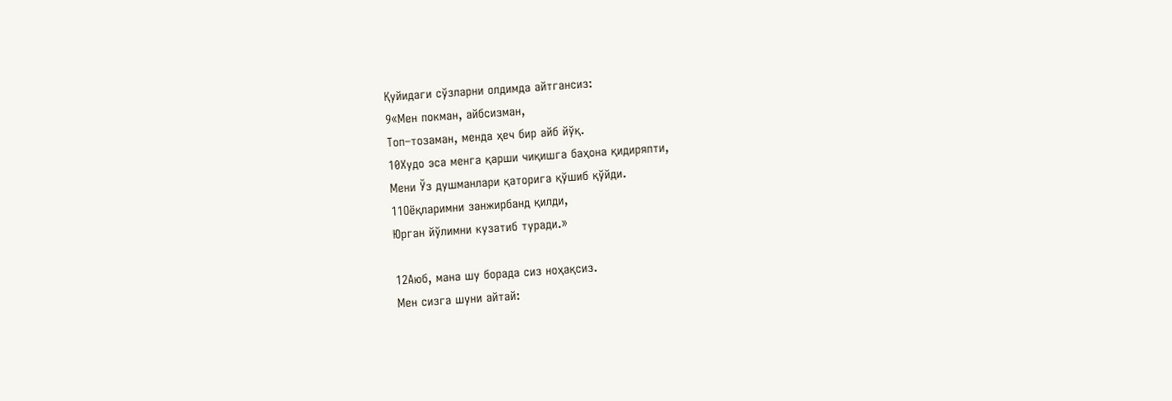Қуйидаги сўзларни олдимда айтгансиз:
9«Мен покман, айбсизман,
Топ–тозаман, менда ҳеч бир айб йўқ.
10Худо эса менга қарши чиқишга баҳона қидиряпти,
Мени Ўз душманлари қаторига қўшиб қўйди.
11Оёқларимни занжирбанд қилди,
Юрган йўлимни кузатиб туради.»

12Аюб, мана шу борада сиз ноҳақсиз.
Мен сизга шуни айтай: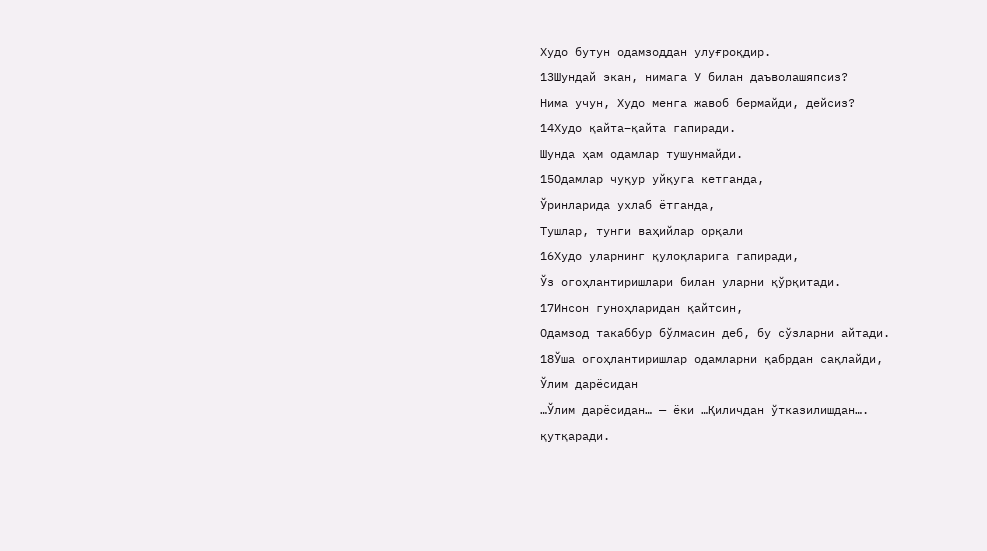Худо бутун одамзоддан улуғроқдир.
13Шундай экан, нимага У билан даъволашяпсиз?
Нима учун, Худо менга жавоб бермайди, дейсиз?
14Худо қайта–қайта гапиради.
Шунда ҳам одамлар тушунмайди.
15Одамлар чуқур уйқуга кетганда,
Ўринларида ухлаб ётганда,
Тушлар, тунги ваҳийлар орқали
16Худо уларнинг қулоқларига гапиради,
Ўз огоҳлантиришлари билан уларни қўрқитади.
17Инсон гуноҳларидан қайтсин,
Одамзод такаббур бўлмасин деб, бу сўзларни айтади.
18Ўша огоҳлантиришлар одамларни қабрдан сақлайди,
Ўлим дарёсидан
…Ўлим дарёсидан… — ёки …Қиличдан ўтказилишдан….
қутқаради.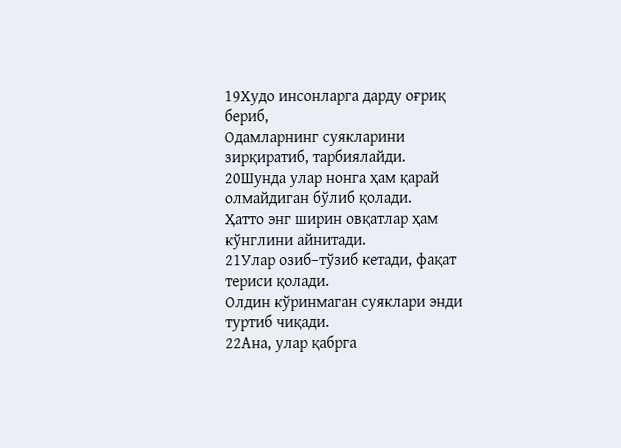19Худо инсонларга дарду оғриқ бериб,
Одамларнинг суякларини зирқиратиб, тарбиялайди.
20Шунда улар нонга ҳам қарай олмайдиган бўлиб қолади.
Ҳатто энг ширин овқатлар ҳам кўнглини айнитади.
21Улар озиб–тўзиб кетади, фақат териси қолади.
Олдин кўринмаган суяклари энди туртиб чиқади.
22Ана, улар қабрга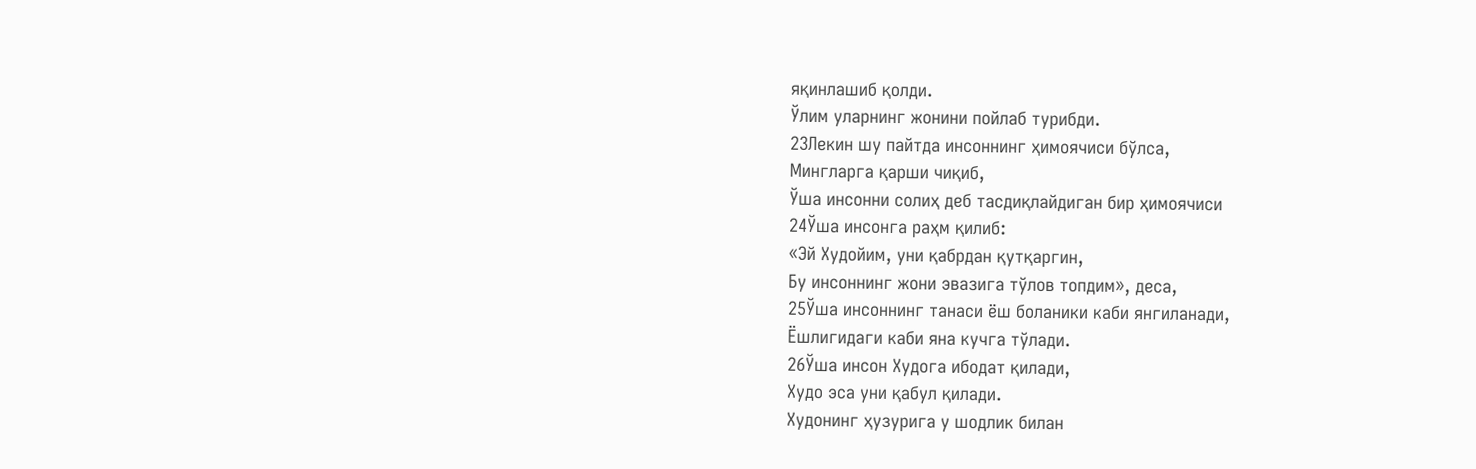яқинлашиб қолди.
Ўлим уларнинг жонини пойлаб турибди.
23Лекин шу пайтда инсоннинг ҳимоячиси бўлса,
Мингларга қарши чиқиб,
Ўша инсонни солиҳ деб тасдиқлайдиган бир ҳимоячиси
24Ўша инсонга раҳм қилиб:
«Эй Худойим, уни қабрдан қутқаргин,
Бу инсоннинг жони эвазига тўлов топдим», деса,
25Ўша инсоннинг танаси ёш боланики каби янгиланади,
Ёшлигидаги каби яна кучга тўлади.
26Ўша инсон Худога ибодат қилади,
Худо эса уни қабул қилади.
Худонинг ҳузурига у шодлик билан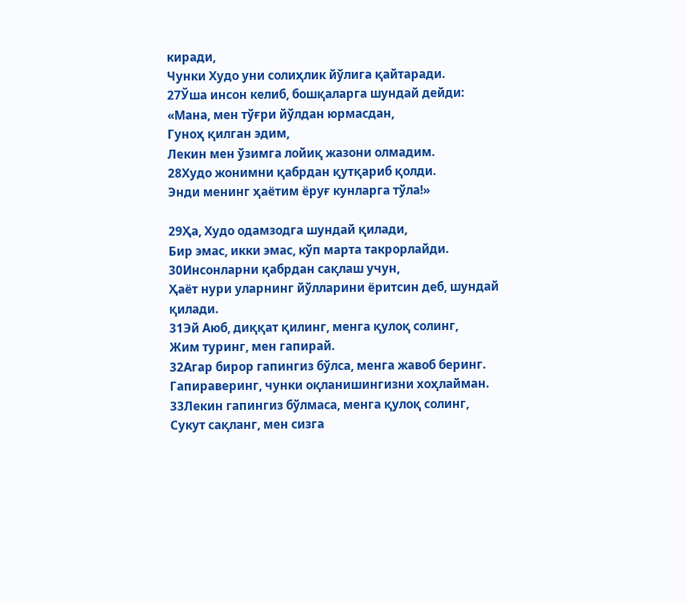киради,
Чунки Худо уни солиҳлик йўлига қайтаради.
27Ўша инсон келиб, бошқаларга шундай дейди:
«Мана, мен тўғри йўлдан юрмасдан,
Гуноҳ қилган эдим,
Лекин мен ўзимга лойиқ жазони олмадим.
28Худо жонимни қабрдан қутқариб қолди.
Энди менинг ҳаётим ёруғ кунларга тўла!»

29Ҳа, Худо одамзодга шундай қилади,
Бир эмас, икки эмас, кўп марта такрорлайди.
30Инсонларни қабрдан сақлаш учун,
Ҳаёт нури уларнинг йўлларини ёритсин деб, шундай қилади.
31Эй Аюб, диққат қилинг, менга қулоқ солинг,
Жим туринг, мен гапирай.
32Агар бирор гапингиз бўлса, менга жавоб беринг.
Гапираверинг, чунки оқланишингизни хоҳлайман.
33Лекин гапингиз бўлмаса, менга қулоқ солинг,
Сукут сақланг, мен сизга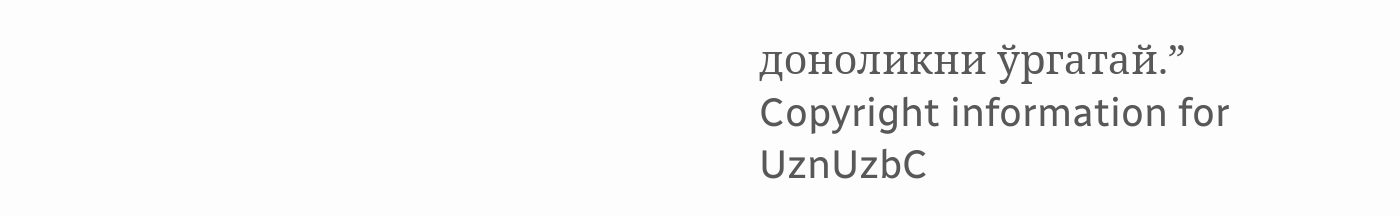доноликни ўргатай.”
Copyright information for UznUzbC